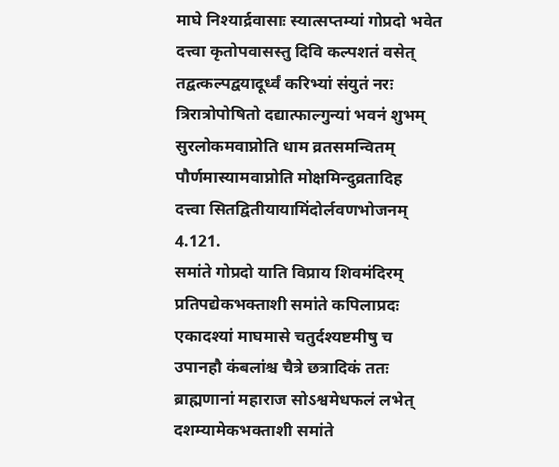माघे निश्यार्द्रवासाः स्यात्सप्तम्यां गोप्रदो भवेत
दत्त्वा कृतोपवासस्तु दिवि कल्पशतं वसेत्
तद्वत्कल्पद्वयादूर्ध्वं करिभ्यां संयुतं नरः
त्रिरात्रोपोषितो दद्यात्फाल्गुन्यां भवनं शुभम्
सुरलोकमवाप्नोति धाम व्रतसमन्वितम्
पौर्णमास्यामवाप्नोति मोक्षमिन्दुव्रतादिह
दत्त्वा सितद्वितीयायामिंदोर्लवणभोजनम् 4.121.
समांते गोप्रदो याति विप्राय शिवमंदिरम्
प्रतिपद्येकभक्ताशी समांते कपिलाप्रदः
एकादश्यां माघमासे चतुर्दश्यष्टमीषु च
उपानहौ कंबलांश्च चैत्रे छत्रादिकं ततः
ब्राह्मणानां महाराज सोऽश्वमेधफलं लभेत्
दशम्यामेकभक्ताशी समांते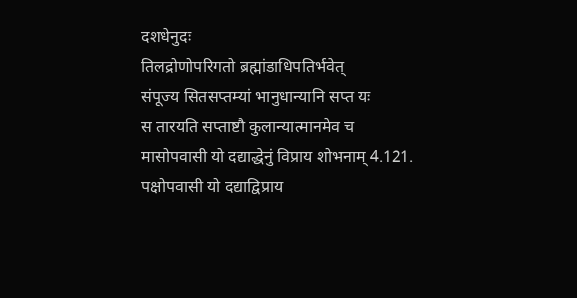दशधेनुदः
तिलद्रोणोपरिगतो ब्रह्मांडाधिपतिर्भवेत्
संपूज्य सितसप्तम्यां भानुधान्यानि सप्त यः
स तारयति सप्ताष्टौ कुलान्यात्मानमेव च
मासोपवासी यो दद्याद्धेनुं विप्राय शोभनाम् 4.121.
पक्षोपवासी यो दद्याद्विप्राय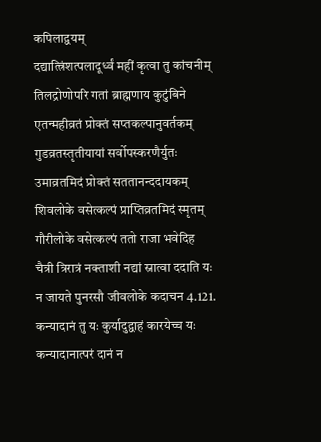कपिलाद्वयम्
दद्यात्त्रिंशत्पलादूर्ध्वं महीं कृत्वा तु कांचनीम्
तिलद्रोणोपरि गतां ब्राह्मणाय कुटुंबिने
एतन्महीव्रतं प्रोक्तं सप्तकल्पानुवर्तकम्
गुडव्रतस्तृतीयायां सर्वोपस्करणैर्युतः
उमाव्रतमिदं प्रोक्तं सततानन्ददायकम्
शिवलोके वसेत्कल्पं प्राप्तिव्रतमिदं स्मृतम्
गौरीलोके वसेत्कल्पं ततो राजा भवेदिह
चैत्री त्रिरात्रं नक्ताशी नद्यां स्नात्वा ददाति यः
न जायते पुनरसौ जीवलोके कदाचन 4.121.
कन्यादानं तु यः कुर्यादुद्वाहं कारयेच्च यः
कन्यादानात्परं दानं न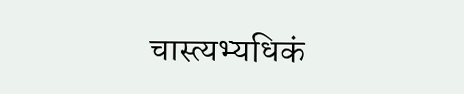चास्त्यभ्यधिकं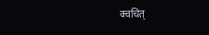क्वचित्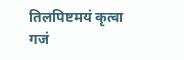तिलपिष्टमयं कृत्वा गजं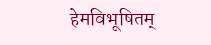हेमविभूषितम्